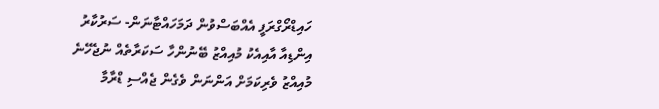ހައިޑްރޯގްރަފީ އެއްބަސްވުން ދަމަހައްޓާނަން- ސަރުކާރު
އިންޑިއާ އާއިއެކު މުއިއްޒު ބޭނުންހާ ސަކަރާތެއް ނުޖެހޭނެ
މުއިއްޒު ވެރިކަމަށް އަންނަން ވެގެން ޖެއްސި ޑްރާމާ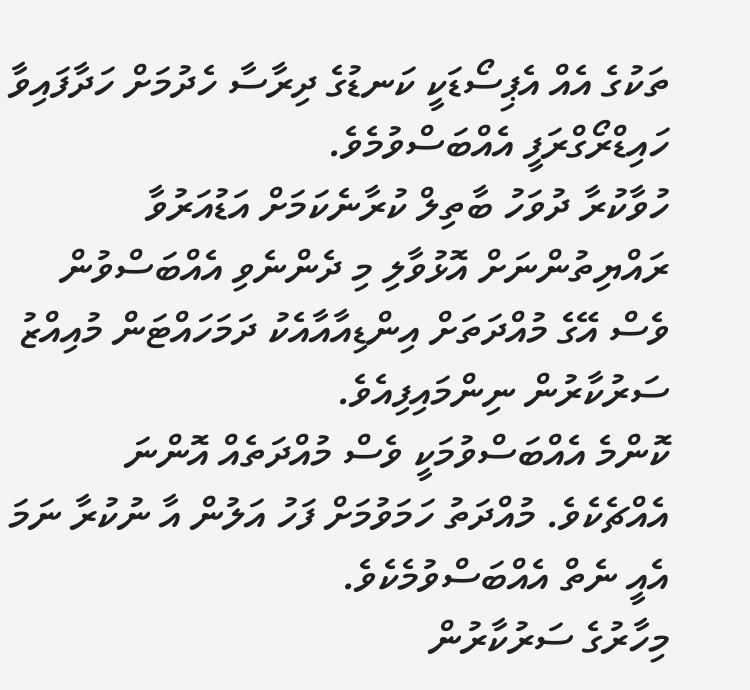ތަކުގެ އެއް އެޕިސޯޑަކީ ކަނޑުގެ ދިރާސާ ހެދުމަށް ހަދާފައިވާ ހައިޑްރޯގްރަފީ އެއްބަސްވުމެވެ.
ހުވާކުރާ ދުވަހު ބާތިލް ކުރާނެކަމަށް އަޑުއަރުވާ ރައްޔިތުންނަށް އޮޅުވާލި މި ދެންނެވި އެއްބަސްވުން ވެސް އޭގެ މުއްދަތަށް އިންޑިއާއާއެކު ދަމަހައްޓަން މުއިއްޒު ސަރުކާރުން ނިންމައިފިއެވެ.
ކޮންމެ އެއްބަސްވުމަކީ ވެސް މުއްދަތެއް އޮންނަ އެއްޗެކެވެ. މުއްދަތު ހަމަވުމަށް ފަހު އަލުން އާ ނުކުރާ ނަމަ އެއީ ނެތް އެއްބަސްވުމެކެވެ.
މިހާރުގެ ސަރުކާރުން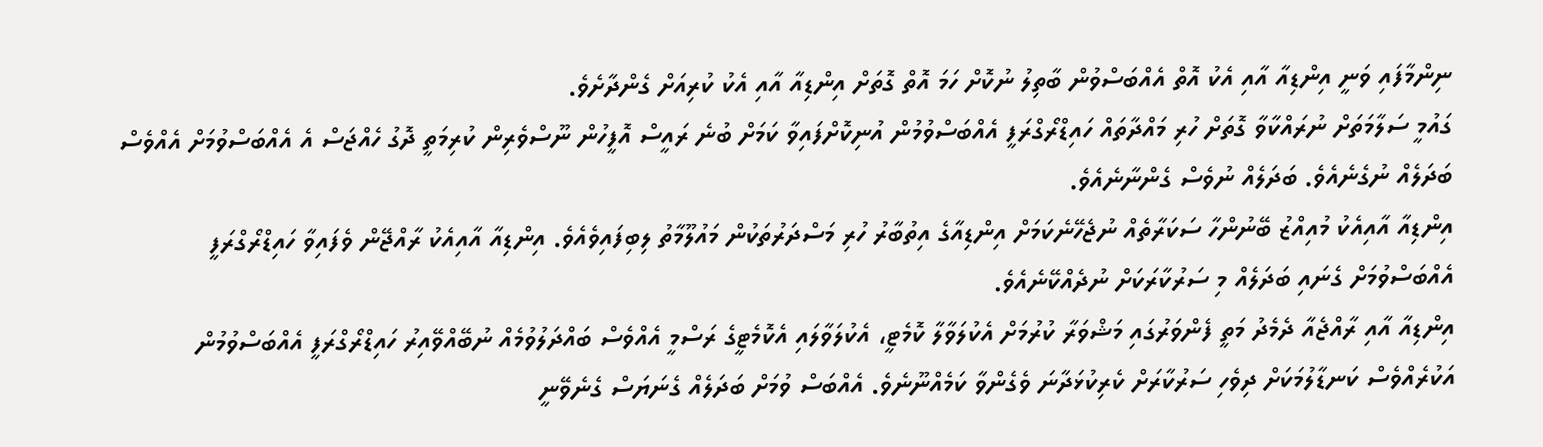ނިންމާފައި ވަނީ އިންޑިއާ އާއި އެކު އޮތް އެއްބަސްވުން ބާތިލު ނުކޮށް ހަމަ އޮތް ގޮތަށް އިންޑިއާ އާއި އެކު ކުރިއަށް ގެންދާށެވެ.
ގައުމީ ސަލާމަތަށް ނުރައްކާވާ ގޮތަށް ހުރި މައްދާތައް ހައިޑްރޯގްރަފީ އެއްބަސްވުމުން އުނިކޮށްފައިވާ ކަމަށް ބުނެ ރައީސް އޮފީހުން ނޫސްވެރިން ކުރިމަތީ ދޮގު ހެއްޖަސް އެ އެއްބަސްވުމަށް އެއްވެސް ބަދަލެއް ނުގެނެއެވެ. ބަދަލެއް ނުވެސް ގެންނާނެއެވެ.
އިންޑިއާ އާއިއެކު މުއިއްޒު ބޭނުންހާ ސަކަރާތެއް ނުޖެހޭނެކަމަށް އިންޑިއާގެ އިތުބާރު ހުރި މަސްދަރުތަކުން މައުލޫމާތު ލިބިފައިވެއެވެ. އިންޑިއާ އާއިއެކު ރާއްޖޭން ވެފައިވާ ހައިޑްރޯގްރަފީ އެއްބަސްވުމަށް ގެނައި ބަދަލެއް މި ސަރުކާރަކަށް ނުދެއްކޭނެއެވެ.
އިންޑިއާ އާއި ރާއްޖެއާ ދެމެދު މަތީ ފެންވަރުގައި މަޝްވަރާ ކުރުމަށް އެކުލަވާލާ ކޮމެޓީ، އެކުލަވާލައި އެކޮމެޓީގެ ރަސްމީ އެއްވެސް ބައްދަލުވުމެއް ނުބޭއްވޭއިރު ހައިޑްރޯގްރަފީ އެއްބަސްވުމުން އަކުރެއްވެސް ކަނޑާލުމަކަށް ދިވެހި ސަރުކާރަށް ކެރިކުޅަދާނަ ވެގެންވާ ކަމެއްނޫނެވެ. އެއްބަސް ވުމަށް ބަދަލެއް ގެނަޔަސް ގެނެވޭނީ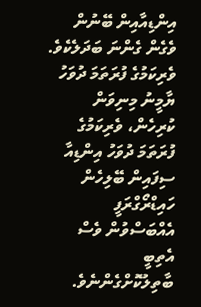އިންޑިއާއިން ބޭނުން ވެގެން ގެންނަ ބަދަލެކެވެ.
ވެރިކަމުގެ ފުރަތަމަ ދުވަހު ޔާމީނު މިނިވަން ކުރިހެން، ވެރިކަމުގެ ފުރަތަމަ ދުވަހު އިންޑިއާ ސިފައިން ބޭލިހެން ހައިޑްރޯގްރަފީ އެއްބަސްވުން ވެސް އެތިބީ ބާތިލުކޮށްގެންނެވެ.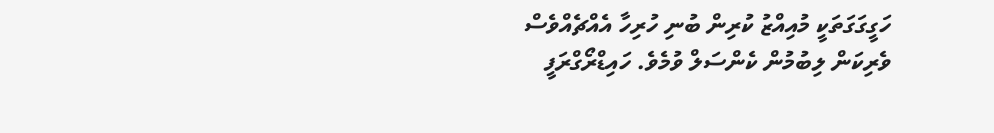ހަގީގަގަތަކީ މުއިއްޒު ކުރިން ބުނި ހުރިހާ އެއްޗެއްވެސް ވެރިކަން ލިބުމުން ކެންސަލް ވުމެވެ. ހައިޑްރޯގްރަފީ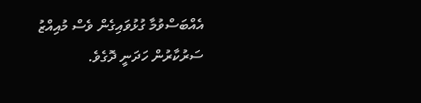އެއްބަސްވުމާ ގުޅުވައިގެން ވެސް މުއިއްޒު ސަރުކާރުން ހަދަނީ ދޮގެވެ.